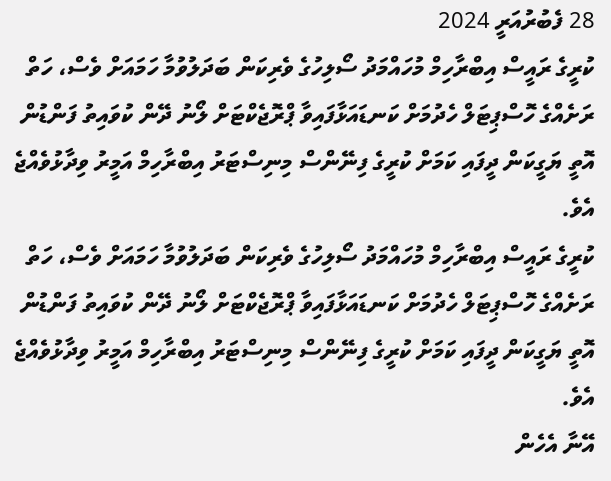28 ފެބުރުއަރީ 2024
ކުރީގެ ރައީސް އިބްރާހިމް މުހައްމަދު ސޯލިހުގެ ވެރިކަން ބަދަލުވުމާ ހަމައަށް ވެސް، ހަތް ރަށެއްގެ ހޮސްޕިޓަލް ހެދުމަށް ކަނޑައަޅާފައިވާ ޕްރޮޖެކްޓަށް ލޯނު ދޭން ކުވައިތު ފަންޑުން އޮތީ ޔަގީކަން ދީފައި ކަމަށް ކުރީގެ ފިނޭންސް މިނިސްޓަރު އިބްރާހިމް އަމީރު ވިދާޅުވެއްޖެ އެވެ.
ކުރީގެ ރައީސް އިބްރާހިމް މުހައްމަދު ސޯލިހުގެ ވެރިކަން ބަދަލުވުމާ ހަމައަށް ވެސް، ހަތް ރަށެއްގެ ހޮސްޕިޓަލް ހެދުމަށް ކަނޑައަޅާފައިވާ ޕްރޮޖެކްޓަށް ލޯނު ދޭން ކުވައިތު ފަންޑުން އޮތީ ޔަގީކަން ދީފައި ކަމަށް ކުރީގެ ފިނޭންސް މިނިސްޓަރު އިބްރާހިމް އަމީރު ވިދާޅުވެއްޖެ އެވެ.
އޭނާ އެހެން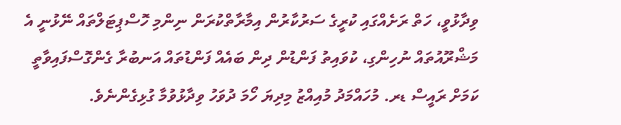ވިދާޅުވީ، ހަތް ރަށެއްގައި ކުރީގެ ސަރުކާރުން އިމާރާތްކުރަން ނިންމި ހޮސްޕިޓަލްތައް ނޭޅުނީ އެ މަޝްރޫއުތައް ނުހިންގި، ކުވައިތު ފަންޑުން ދިން ބައެއް ފަންޑުތައް އަނބުރާ ގެންގޮސްފައިވާތީ ކަމަށް ރައީސް ޑރ. މުހައްމަދު މުއިއްޒު މިދިޔަ ހޯމަ ދުވަހު ވިދާޅުވުމާ ގުޅިގެންނެވެ.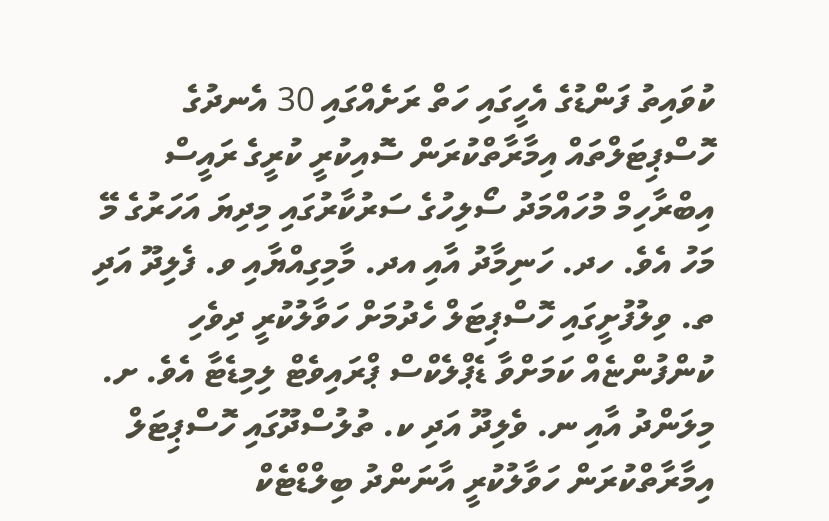ކުވައިތު ފަންޑުގެ އެހީގައި ހަތް ރަށެއްގައި 30 އެނދުގެ ހޮސްޕިޓަލްތައް އިމާރާތްކުރަން ސޮއިކުރީ ކުރީގެ ރައީސް އިބްރާހިމް މުހައްމަދު ސޯލިހުގެ ސަރުކާރުގައި މިދިޔަ އަހަރުގެ މޭ މަހު އެވެ. ހދ. ހަނިމާދު އާއި އދ. މާމިގިއްޔާއި ވ. ފެލިދޫ އަދި ތ. ވިލުފުށީގައި ހޮސްޕިޓަލް ހެދުމަށް ހަވާލުކުރީ ދިވެހި ކުންފުންޏެއް ކަމަށްވާ ޑެޕްލެކްސް ޕްރައިވެޓް ލިމިޑެޓާ އެވެ. ށ. މިލަންދު އާއި ނ. ވެލިދޫ އަދި ކ. ތުލުސްދޫގައި ހޮސްޕިޓަލް އިމާރާތްކުރަން ހަވާލުކުރީ އާނަންދު ބިލްޑްޓެކް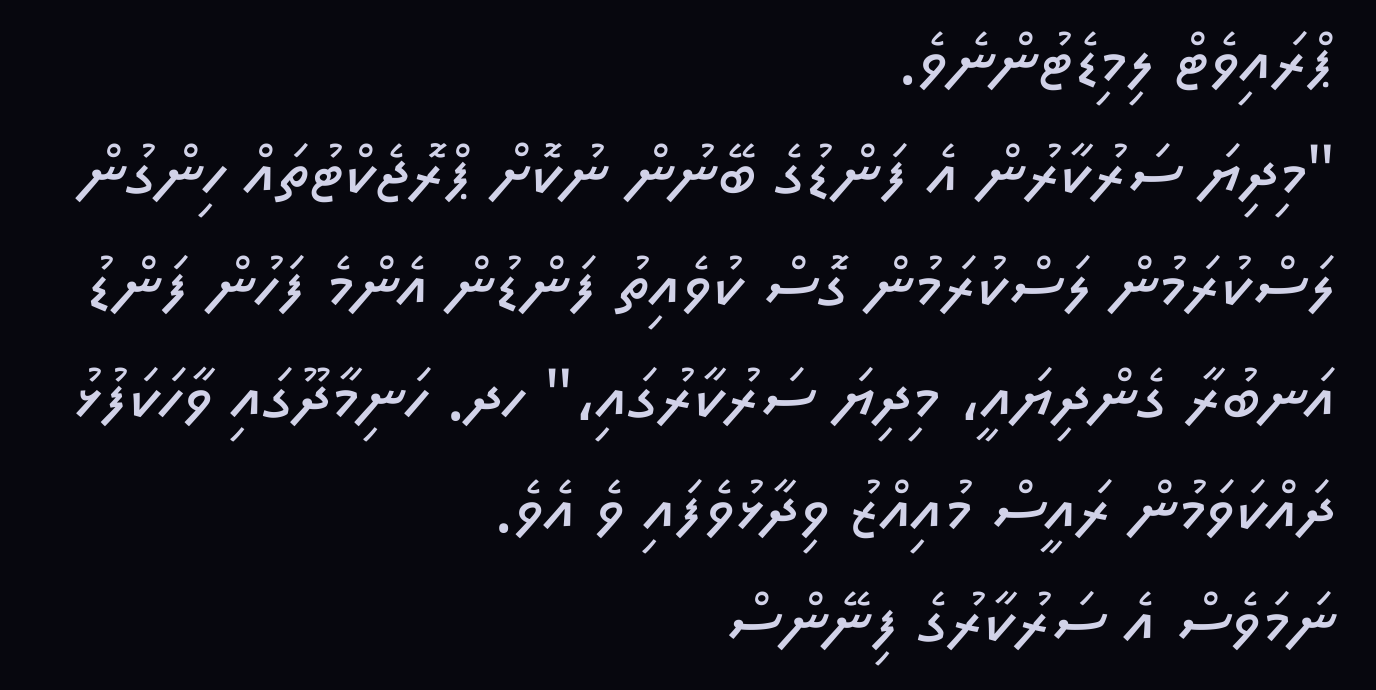ޕްރައިވެޓް ލިމިޑެޓުންނެވެ.
"މިދިޔަ ސަރުކާރުން އެ ފަންޑުގެ ބޭނުން ނުކޮށް ޕްރޮޖެކްޓުތައް ހިންގުން ލަސްކުރަމުން ލަސްކުރަމުން ގޮސް ކުވެއިތު ފަންޑުން އެންމެ ފަހުން ފަންޑު އަނބުރާ ގެންދިޔައީ، މިދިޔަ ސަރުކާރުގައި،" ހދ. ހަނިމާދޫގައި ވާހަކަފުޅު ދައްކަވަމުން ރައީސް މުއިއްޒު ވިދާޅުވެފައި ވެ އެވެ.
ނަމަވެސް އެ ސަރުކާރުގެ ފިނޭންސް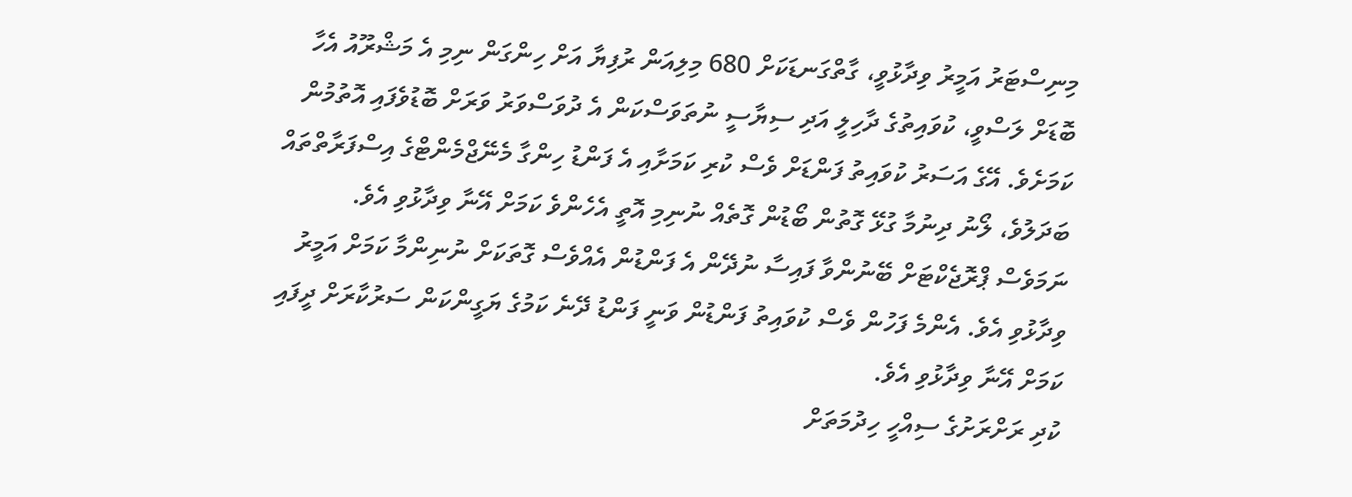މިނިސްޓަރު އަމީރު ވިދާޅުވީ، ގާތްގަނޑަކަށް 680 މިލިއަން ރުފިޔާ އަށް ހިންގަން ނިމި އެ މަޝްރޫއު އެހާ ބޮޑަށް ލަސްވީ، ކުވައިތުގެ ދާހިލީ އަދި ސިޔާސީ ނުތަވަސްކަން އެ ދުވަސްވަރު ވަރަށް ބޮޑުވެފައި އޮތުމުން ކަމަށެވެ. އޭގެ އަސަރު ކުވައިތު ފަންޑަށް ވެސް ކުރި ކަމަށާއި އެ ފަންޑު ހިންގާ މެނޭޖްމެންޓްގެ އިސްފަރާތްތައް ބަދަލުވެ، ލޯނު ދިނުމާ ގުޅޭ ގޮތުން ބޯޑުން ގޮތެއް ނުނިމި އޮތީ އެހެންވެ ކަމަށް އޭނާ ވިދާޅުވި އެވެ.
ނަމަވެސް ޕްރޮޖެކްޓަށް ބޭނުންވާ ފައިސާ ނުދޭން އެ ފަންޑުން އެއްވެސް ގޮތަކަށް ނުނިންމާ ކަމަށް އަމީރު ވިދާޅުވި އެވެ. އެންމެ ފަހުން ވެސް ކުވައިތު ފަންޑުން ވަނީ ފަންޑު ދޭނެ ކަމުގެ ޔަގީންކަން ސަރުކާރަށް ދީފައި ކަމަށް އޭނާ ވިދާޅުވި އެވެ.
ކުދި ރަށްރަށުގެ ސިއްހީ ހިދުމަތަށް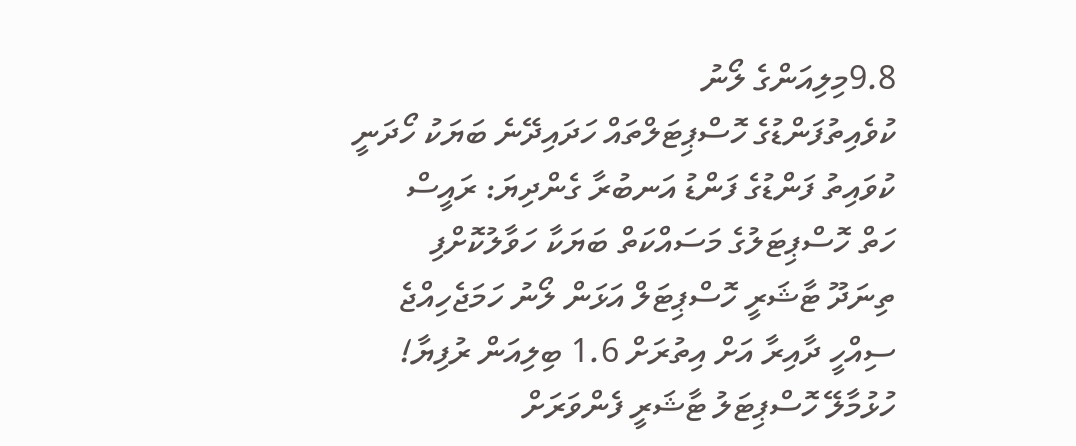9.8މިލިއަންގެ ލޯނު
ކުވެއިތުފަންޑުގެ ހޮސްޕިޓަލްތައް ހަދައިދޭނެ ބަޔަކު ހޯދަނީ
ކުވައިތު ފަންޑުގެ ފަންޑު އަނބުރާ ގެންދިޔަ: ރައީސް
ހަތް ހޮސްޕިޓަލުގެ މަސައްކަތް ބަޔަކާ ހަވާލުކޮށްފި
ތިނަދޫ ޓާޝަރީ ހޮސްޕިޓަލް އަޅަން ލޯނު ހަމަޖެހިއްޖެ
ސިއްހީ ދާއިރާ އަށް އިތުރަށް 1.6 ބިލިއަން ރުފިޔާ!
ހުޅުމާލޭ ހޮސްޕިޓަލު ޓާޝަރީ ފެންވަރަށް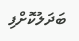ބަދަލުކޮށްފި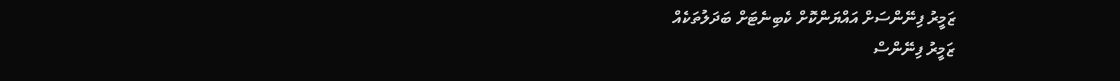ޒަމީރު ފިނޭންސަށް އައްޔަންކޮށް ކެބިނެޓަށް ބަދަލުތަކެއް
ޒަމީރު ފިނޭންސް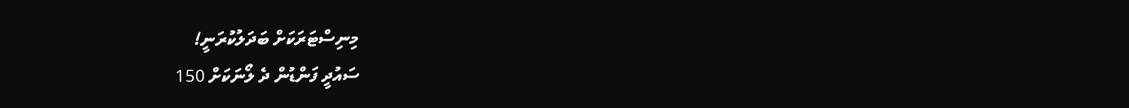މިނިސްޓަރަކަށް ބަދަލުކުރަނީ!
ސައުދީ ފަންޑުން ދެ ލޯނަކަށް 150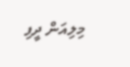މިލިއަން ދީފި